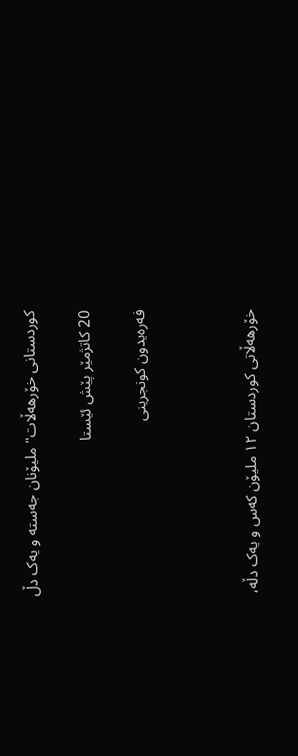کوردستانی خۆرهەڵات" ملیۆنان جەستە و یەک دڵ

20 کاتژمێر پێش ئێستا

فەرەیدون کونجرینی



خۆرهەڵاتی کوردستان ١٢ ملیۆن کەس و یەک دڵە،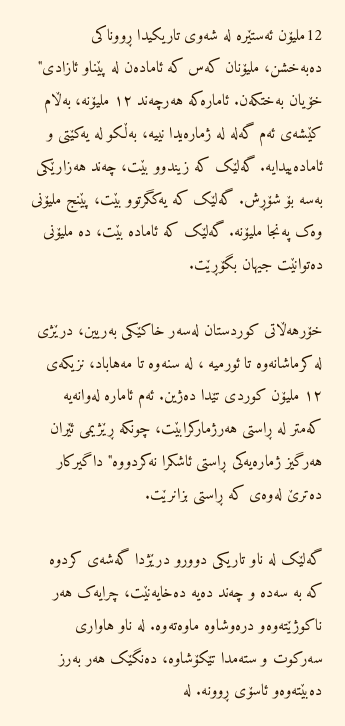12ملیۆن ئەستێرە لە شەوی تاریکیدا ڕووناکی دەبەخشن، ملیۆنان کەس کە ئامادەن لە پێناو ئازادی" خۆیان بەختکەن. ئامارەکە هەرچەند ١٢ ملیۆنە، بەڵام کێشەی ئەم گەلە لە ژمارەیدا نییە، بەڵکو لە یەکێتی و ئامادەییدایە. گەلێک کە زیندوو بێت، چەند هەزارێکی بەسە بۆ شۆڕش. گەلێک کە یەکگرتوو بێت، پێنج ملیۆنی وەک پەنجا ملیۆنە. گەلێک کە ئامادە بێت، دە ملیۆنی دەتوانێت جیهان بگۆڕێت.

خۆرهەڵاتی کوردستان لەسەر خاکێکی بەریین، درێژی لە کرماشانەوە تا ئورمیە ، لە سنەوە تا مەهاباد، نزیکەی ١٢ ملیۆن کوردی تێدا دەژین. ئەم ئامارە لەوانەیە کەمتر لە ڕاستی هەرژمارکرابێت، چونکە ڕێژیمی ئێران هەرگیز ژمارەیەکی ڕاستی ئاشکرا نەکردووە" داگیرکار دەترێ لەوەی کە ڕاستی بزانرێت.

گەلێک لە ناو تاریکی دوورو درێژدا گەشەی کردوە کە بە سەدە و چەند دەیە دەخایەنێت، چرایەک هەر ناکوژێتەوەو درەوشاوە ماوەتەوە. لە ناو هاواری سەرکوت و ستەمدا تێکۆشاوە، دەنگێک هەر بەرز دەبێتەوەو ئاسۆی ڕوونە. لە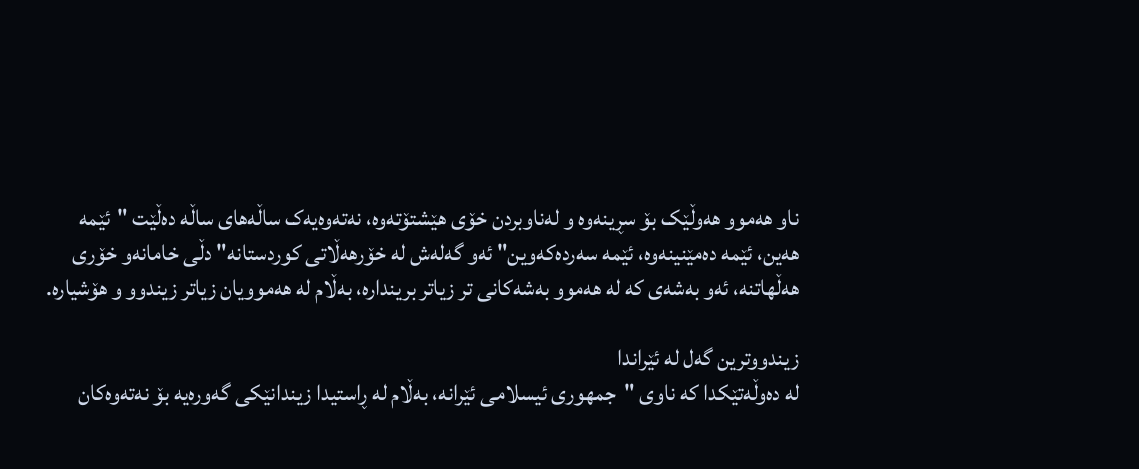ناو هەموو هەوڵێک بۆ سڕینەوە و لەناوبردن خۆی هێشتۆتەوە، نەتەوەیەک ساڵەهای ساڵە دەڵێت "ئێمە هەین، ئێمە دەمێنینەوە، ئێمە سەردەکەوین" ئەو گەلەش لە خۆرهەڵاتی کوردستانە" دڵی خامانەو خۆری هەڵهاتنە، ئەو بەشەی کە لە هەموو بەشەکانی تر زیاتر بریندارە، بەڵام لە هەموویان زیاتر زیندوو و هۆشیارە.

زیندووترین گەل لە ئێراندا
لە دەوڵەتێکدا کە ناوی "جمهوری ئیسلامی ئێرانە، بەڵام لە ڕاستیدا زیندانێکی گەورەیە بۆ نەتەوەکان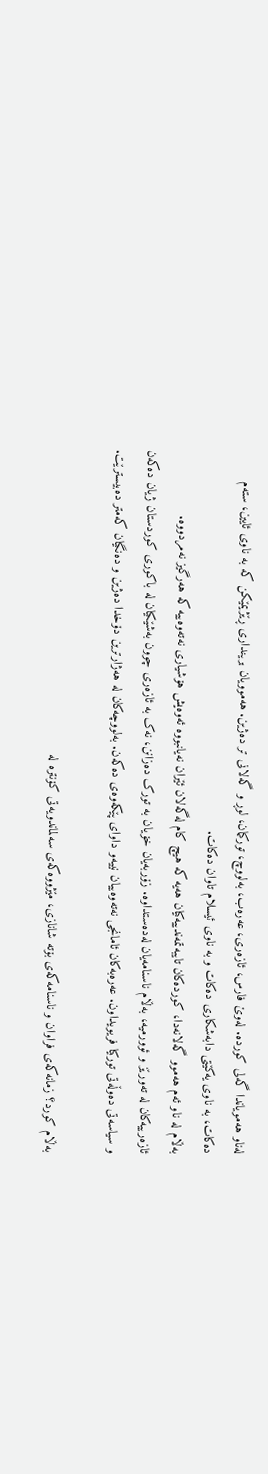لەناو هەمویاندا گەلی کوردە. لەوێ فارس، ئازەری، عەرەب، بەلووچ، تورکمان، لوڕ و گەلانی تر دەژین. هەموویان برینداری ڕێژیمێکن کە بە ناوی ئایین، ستەم دەکات، بە ناوی یەکێتی دابەشکاری دەکات و بە ناوی ئیسلام تاوان دەکات.
بەڵام لە ناو ئەم هەموو گەلانەدا، کوردەکان تایبەتمەندییەکیان هەیە کە هیچ کام لەگەلان ئێران نەیانبووە ئەوەیش هۆشیاری نەتەوەییە کە هەرگیز نەمردووە.
ئازەرییەکان لە تەورێز و ئوورمیە، بەڵام ناسنامەیان لەدەستداوە. زۆربەیان خۆیان بە تورک دەزانن، نەک بە ئازەری چوون بەشێکیان لە باکوری کوردستان ژیان دەکەن و سیاسەتی دەوڵەتی تورکیا فریویداون. عەرەبەکان ئامانجی نەتەوەییان نییەو داوای پێکەوەی دەکەن. بەلووچەکان لە هەژارترین دۆخدا دەژین و دەنگیان کەمتر دەبیسترێت.

بەڵام کورد؟ زمانەکەی فراوان و ناسنامەکەی بۆتە شانازی، مێژووەکەی سەلماندویەتی کۆنترە لە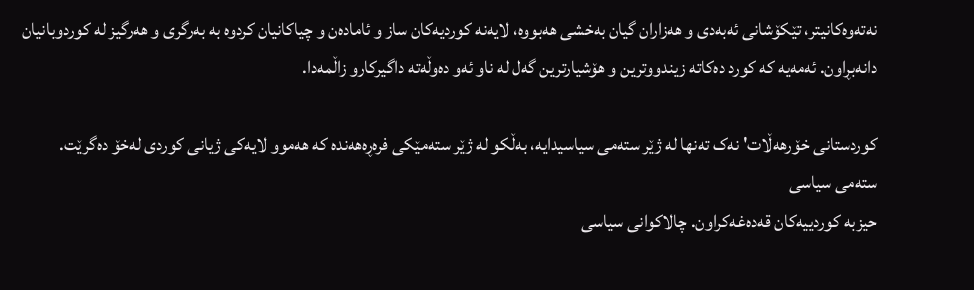نەتەوەکانیتر، تێکۆشانی ئەبەدی و هەزاران گیان بەخشی هەبووە، لایەنە کوردیەکان ساز و ئامادەن و چیاکانیان کردوە بە بەرگری و هەرگیز لە کوردوبانیان دانەبڕاون. ئەمەیە کە کورد دەکاتە زیندووترین و هۆشیارترین گەل لە ناو ئەو دەوڵەتە داگیرکارو زاڵمەدا.

کوردستانی خۆرهەڵات' نەک تەنها لە ژێر ستەمی سیاسیدایە، بەڵکو لە ژێر ستەمێکی فرەڕەهەندە کە هەموو لایەکی ژیانی کوردی لەخۆ دەگرێت.
ستەمی سیاسی
حیزبە کوردییەکان قەدەغەکراون. چالاکوانی سیاسی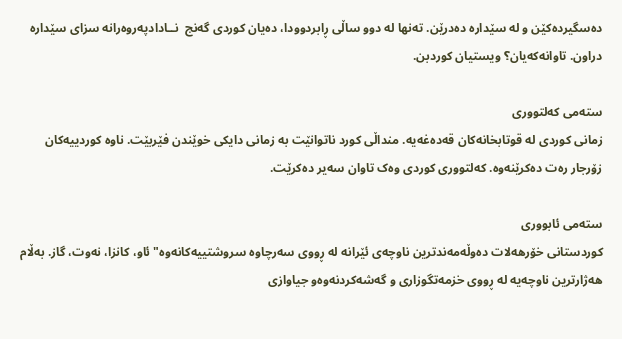دەسگیردەکێن و لە سێدارە دەدرێن. تەنها لە دوو ساڵی ڕابردوودا، دەیان کوردی گەنج  نــادادپەروەرانە سزای سێدارە دراون. تاوانەکەیان؟ ویستیان کوردبن.

ستەمی کەلتووری
زمانی کوردی لە قوتابخانەکان قەدەغەیە. منداڵی کورد ناتوانێت بە زمانی دایکی خوێندن فێربێت. ناوە کوردییەکان زۆرجار رەت دەکرێنەوە. کەلتووری کوردی وەک تاوان سەیر دەکرێت.

ستەمی ئابووری
کوردستانی خۆرهەلات دەوڵەمەندترین ناوچەی ئێرانە لە ڕووی سەرچاوە سروشتییەکانەوە" ئاو، کانزا، نەوت، گاز. بەڵام هەژارترین ناوچەیە لە ڕووی خزمەتگوزاری و گەشەکردنەوەو جیاوازی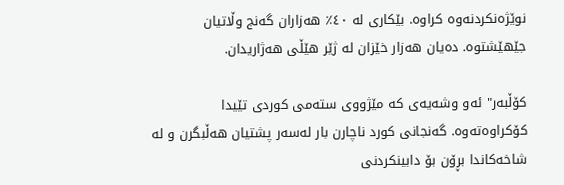نوێژەنکردنەوە کراوە. بێکاری لە ٤٠٪ هەزاران گەنج وڵاتیان جێهێشتوە. دەیان هەزار خێزان لە ژێر هێڵی هەژاریدان.

کۆڵبەر" ئەو وشەیەی کە مێژووی ستەمی کوردی تێیدا کۆکراوەتەوە. گەنجانی کورد ناچارن بار لەسەر پشتیان هەڵبگرن و لە شاخەکاندا بڕۆن بۆ دابینکردنی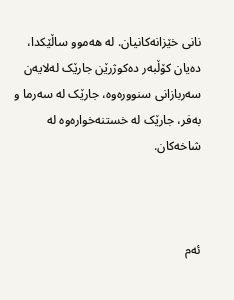نانی خێزانەکانیان. لە هەموو ساڵێکدا، دەیان کۆڵبەر دەکوژرێن جارێک لەلایەن سەربازانی سنوورەوە، جارێک لە سەرما و بەفر، جارێک لە خستنەخوارەوە لە شاخەکان.



ئەم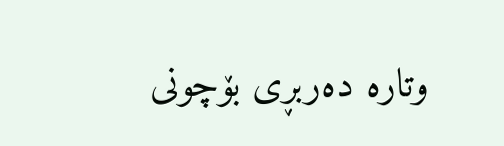وتارە دەربڕی بۆچونی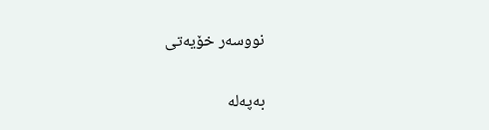نووسەر خۆیەتی

بەپەلە